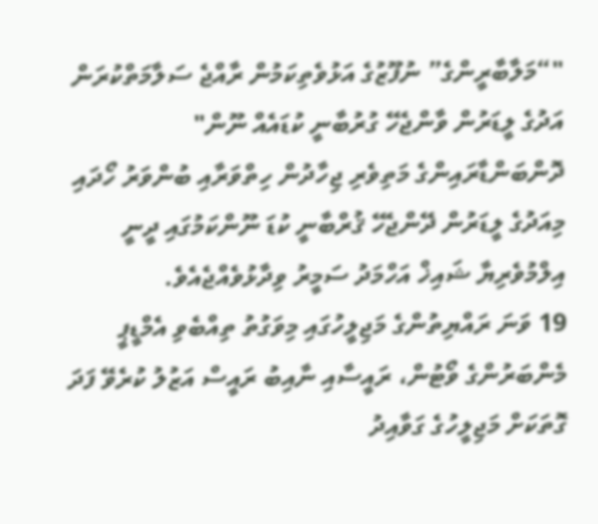"“މަލާބާރީންގެ” ނުފޫޒުގެ އަޅުވެތިކަމުން ރާއްޖެ ސަލާމަތްކުރަން އަދުގެ ލީޑަރުން ވާންޖެހޭ ގުރުބާނީ ކުޑައެއް ނޫން"
ދޮންބަންޑާރައިންގެ މަތިވެރި ޖިހާދުން ހިތްވަރާއި ބުންވަރު ހޯދައި މިއަދުގެ ލީޑަރުން ދޭންޖެހޭ ޤުރްބާނީ ކުޑަ ނޫންކަމުގައި ދީނީ އިލްމުވެރިޔާ ޝައިޚް އަހްމަދު ސަމީރު ވިދާޅުވެއްޖެއެވެ.
19 ވަނަ ރައްޔިތުންގެ މަޖިލީހުގައި މިވަގުތު ތިއްބެވި އެމްޑީޕީ މެންބަރުންގެ ވޯޓުން، ރައީސާއި ނާއިބު ރައީސް އަޒުލު ކުރެވޭ ފަދަ ގޮތަކަށް މަޖިލީހުގެ ގަވާއިދު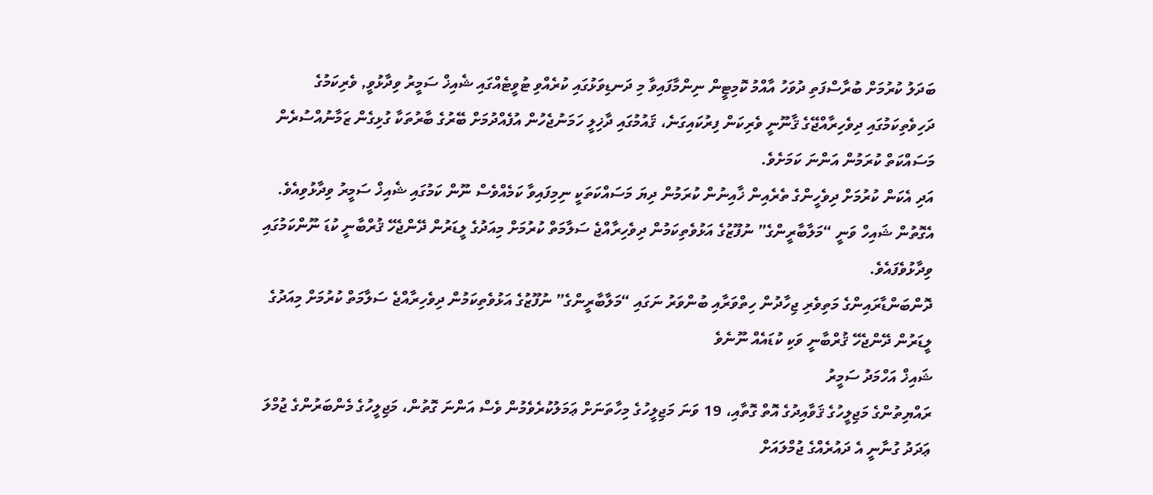ބަދަލު ކުރުމަށް ބުރާސްފަތި ދުވަހު އާއްމު ކޮމިޓީން ނިންމާފައިވާ މި ދަނޑިވަޅުގައި ކުރެއްވި ޓުވީޓެއްގައި ޝެއިޚް ސަމީރު ވިދާޅުވީ, ވެރިކަމުގެ ދަހިވެތިކަމުގައި ދިވެހިރާއްޖޭގެ ޤާނޫނީ ވެރިކަން ފިރުކައިގަނެ، ޤައުމުގައި ދާޚިލީ ހަމަނުޖެހުން އުފެއްދުމަށް ބޭރުގެ ބާރުތަކާ ގުޅިގެން ޒަމާނުއްސުރެން މަސައްކަތް ކުރަމުން އަންނަ ކަމަށެވެ.
އަދި އެކަން ކުރުމަށް ދިވެހީންގެ ތެރެއިން ޚާއިނުން ކުރަމުން ދިޔަ މަސައްކަތަކީ ނިމިފައިވާ ކަމެއްވެސް ނޫން ކަމުގައި ޝެއިޚް ސަމީރު ވިދާޅުވިއެވެ.
އެގޮތުން ޝައިހް ވަނީ “މަލާބާރީންގެ” ނުފޫޒުގެ އަޅުވެތިކަމުން ދިވެހިރާއްޖެ ސަލާމަތް ކުރުމަށް މިއަދުގެ ލީޑަރުން ދޭންޖެހޭ ޤުރްބާނީ ކުޑަ ނޫންކަމުގައި ވިދާޅުވެފައެވެ.
ދޮންބަންޑާރައިންގެ މަތިވެރި ޖިހާދުން ހިތްވަރާއި ބުންވަރު ނަގައި “މަލާބާރީންގެ” ނުފޫޒުގެ އަޅުވެތިކަމުން ދިވެހިރާއްޖެ ސަލާމަތް ކުރުމަށް މިއަދުގެ ލީޑަރުން ދޭންޖެހޭ ޤުރްބާނީ ވަކި ކުޑައެއް ނޫނެވެ
ޝައިޚް އަހްމަދު ސަމީރު
ރައްޔިތުންގެ މަޖިލީހުގެ ޤަވާއިދުގެ އޮތް ގޮތާއި، 19 ވަނަ މަޖިލީހުގެ މިހާތަނަށް ޢަމަލުކުރެވެމުން ވެސް އަންނަ ގޮތުން، މަޖިލީހުގެ މެންބަރުންގެ ޖުމްލަ ޢަދަދު ގުނާނީ އެ ދައުރެއްގެ ޖުމްލައަށް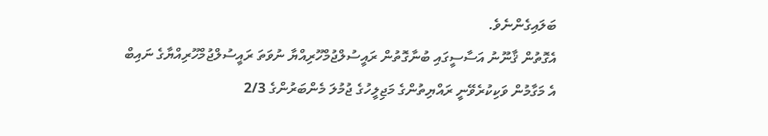ބަލައިގެންނެވެ.
އެގޮތުން ޤާނޫނު އަސާސީގައި ބުނާގޮތުން ރައީސުލްޖުމްހޫރިއްޔާ ނުވަތަ ރައީސުލްޖުމްހޫރިއްޔާގެ ނައިބް އެ މަގާމުން ވަކިކުރެވޭނީ ރައްޔިތުންގެ މަޖިލީހުގެ ޖުމުލަ މެންބަރުންގެ 2/3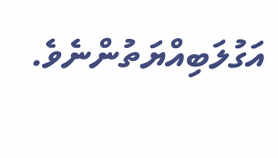އަގުލަބިއްޔަތުންނެވެ.